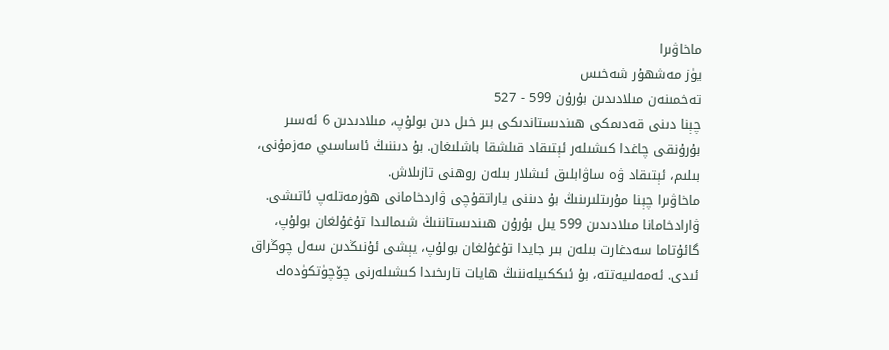ماخاۋىرا
يۈز مەشھۇر شەخىس
تەخمىنەن مىلادىدىن بۇرۇن 599 - 527
چېنا دىنى قەدىمكى ھىندىستاندىكى بىر خىل دىن بولۇپ، مىلادىدىن 6 ئەسىر بۇرۇنقى چاغدا كىشىلەر ئېتىقاد قىلشقا باشلىغان. بۇ دىننىڭ ئاساسىي مەزمۇنى، بىلىم، ئېتىقاد ۋە ساۋابلىق ئىشلار بىلەن روھنى تازىلاش.
ماخاۋىرا چېنا مۇرىتلىرىنىڭ بۇ دىننى ياراتقۇچى ۋاردخامانى ھۈرمەتلەپ ئاتىشى.
ۋارادخامانا مىلادىدىن 599 يىل بۇرۇن ھىندىستاننىڭ شىمالىدا تۇغۇلغان بولۇپ، گائۇتاما سەدغارت بىلەن بىر جايدا تۇغۇلغان بولۇپ، يېشى ئۇنىڭدىن سەل چوڭراق ئىدى. ئەمەلىيەتتە، بۇ ئىككىيلەننىڭ ھايات تارىخىدا كىشىلەرنى چۆچۈتكۈدەك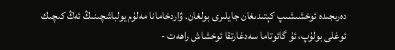دەرىجىدە ئوخشىشىپ كېتىدىغان جايلىرى بولغان. ۋاردخامانا مەلۇم يولباشچىنىڭ ئەڭ كىچىك ئوغلى بولۇپ، ئۇ گائوتاما سەدغارتقا ئوخشاش راھەت -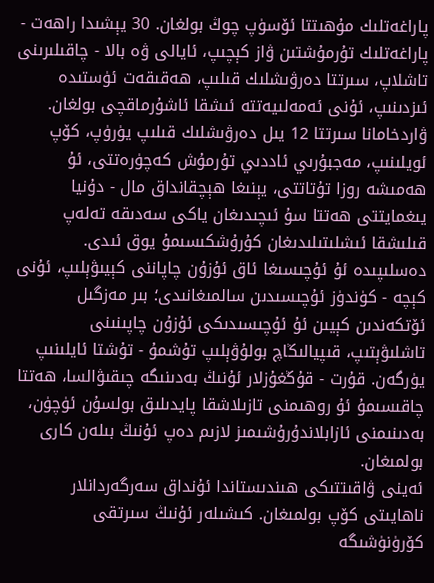پاراغەتلىك مۇھىتتا ئۆسۈپ چوڭ بولغان. 30 يېشىدا راھەت - پاراغەتلىك تۇرمۇشتىن ۋاز كېچىپ، ئايالى ۋە بالا - چاقىلىرىنى تاشلاپ، سىرتتا دەرۋىشلىك قىلىپ، ھەقىقەت ئۈستىدە ئىزدىنىپ، ئۇنى ئەمەلىيەتتە ئىشقا ئاشۇرماقچى بولغان.
ۋاردخامانا سىرتتا 12 يىل دەرۋىشلىك قىلىپ يۈرۈپ، كۆپ ئويلىنىپ، مەجبۇرىي ئاددىي تۇرمۇش كەچۈرەتتى، ئۇ ھەمىشە روزا تۇتاتتى، يېنىغا ھېچقانداق مال - دۇنيا يىغمايتتى ھەتتا سۇ ئىچىدىغان ياكى سەدىقە تەلەپ قىلىشقا ئىشلىتىلىدىغان كۇرۇشكىسىمۇ يوق ئىدى. دەسلىپىدە ئۇ ئۇچىسىغا ئاق ئۇزۇن چاپاننى كېيىۋېلىپ، ئۇنى كېچە - كۈندۈز ئۇچىسىدىن سالمىغانىدى؛ بىر مەزگىل ئۆتكەندىن كېيىن ئۇ ئۇچىسىدىكى ئۇزۇن چاپىنىنى تاشلىۋېتىپ، قىپيالىڭاچ بولۇۋېلىپ تۇشمۇ - تۇشتا ئايلىنىپ يۈرگەن. قۇرت - قۇڭغۇزلار ئۇنىڭ بەدىنىگە چىقىۋالسا، ھەتتا چاقىسىمۇ ئۇ روھىمنى تازىلاشقا پايدىلىق بولسۇن ئۈچۈن، بەدىنىمنى ئازابلاندۇرۇشىمىز لازىم دەپ ئۇنىڭ بىلەن كارى بولمىغان.
ئەينى ۋاقىتتىكى ھىندىستاندا ئۇنداق سەرگەردانلار ناھايىتى كۆپ بولمىغان. كىشىلەر ئۇنىڭ سىرتقى كۆرۈنۈشىگە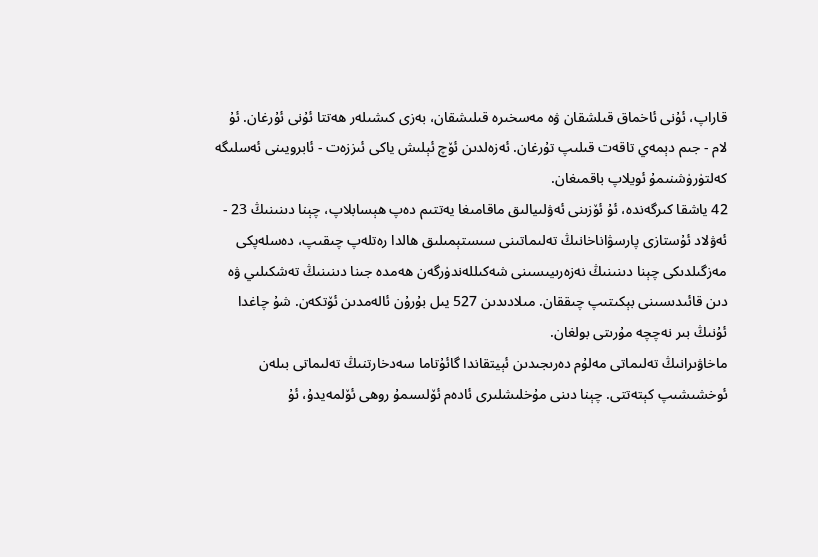قاراپ، ئۇنى ئاخماق قىلشقان ۋە مەسخىرە قىلىشقان، بەزى كىشىلەر ھەتتا ئۇنى ئۇرغان. ئۇ لام - جىم دېمەي تاقەت قىلىپ تۇرغان. ئەزەلدىن ئۆچ ئېلىش ياكى ئىززەت - ئابرويىنى ئەسلىگە كەلتۈرۈشنىمۇ ئويلاپ باقمىغان.
42 ياشقا كىرگەندە، ئۇ ئۆزىنى ئەۋلىيالىق ماقامىغا يەتتىم دەپ ھېسابلاپ، چېنا دىنىنىڭ 23 - ئەۋلاد ئۇستازى پارسۋاناخانىڭ تەلىماتىنى سىستېمىلىق ھالدا رەتلەپ چىقىپ، دەسلەپكى مەزگىلدىكى چېنا دىنىنىڭ نەزەرىيىسىنى شەكىللەندۈرگەن ھەمدە جىنا دىنىنىڭ تەشكىلىي ۋە دىن قائىدىسىنى بېكىتىپ چىققان. مىلادىدىن 527 يىل بۇرۇن ئالەمدىن ئۆتكەن. شۇ چاغدا ئۇنىڭ بىر نەچچە مۇرىتى بولغان.
ماخاۋىرانىڭ تەلىماتى مەلۇم دەرىجىدىن ئېيتقاندا گائۇتاما سەدخارتنىڭ تەلىماتى بىلەن ئوخشىشىپ كېتەتتى. چېنا دىنى مۇخلىشلىرى ئادەم ئۆلسىمۇ روھى ئۆلمەيدۇ، ئۇ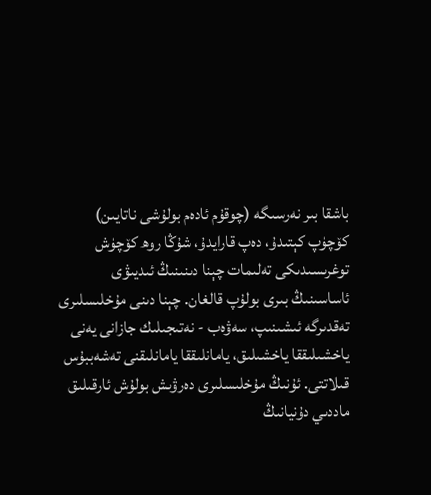باشقا بىر نەرسىگە (چوقۇم ئادەم بولۇشى ناتايىن) كۆچۈپ كېتىدۇ، دەپ قارايدۇ، شۇڭا روھ كۆچۈش توغرىسىدىكى تەلىمات چېنا دىنىنىڭ ئىديىۋى ئاساسىنىڭ بىرى بولۇپ قالغان. چېنا دىنى مۇخلىسلىرى تەقدىرگە ئىشىنىپ، سەۋەب - نەتىجىلىك جازانى يەنى ياخشىلىققا ياخشىلىق، يامانلىققا يامانلىقنى تەشەببۇس قىلاتتى. ئۇنىڭ مۇخلىسلىرى دەرۋىش بولۇش ئارقىلىق ماددىي دۇنيانىڭ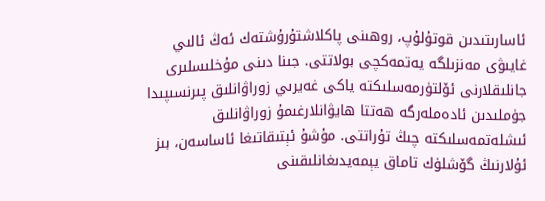ئاسارىتىدىن قوتۇلۇپ، روھىنى پاكلاشتۇرۇشتەك ئەڭ ئالىي غايىۋى مەنزىلگە يەتمەكچى بولاتتى. جىنا دىنى مۇخلىسلىرى جانلىقلارنى ئۆلتۈرمەسلىكتە ياكى غەيرىي زوراۋانلىق پىرنسىپىدا جۈملىدىن ئادەملەرگە ھەتتا ھايۋانلارغىمۇ زوراۋانلىق ئىشلەتمەسلىكتە چىڭ تۇراتتى. مۇشۇ ئېتىقاتىغا ئاساسەن، بىز ئۇلارنىڭ گۆشلۈك تاماق يېمەيدىغانلىقىنى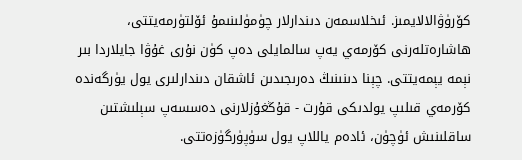كۆرۈۋالالايمىز. ئىخلاسمەن دىندارلار چۈمۈلىنىمۇ ئۆلتۈرمەيتتى، ھاشارەتلەرنى كۆرمەي يەپ سالمايلى دەپ كۈن نۇرى غۇۋا جايلاردا بىر نېمە يېمەيتتى. چېنا دىنىنىڭ دەرىجىدىن ئاشقان دىندارلىرى يول يۈرگەندە كۆرمەي قىلىپ يولدىكى قۇرت - قۇڭغۇزلارنى دەسسەپ سېلىشتىن ساقلىنىش ئۈچۈن، ئادەم ياللاپ يول سۈپۈرگۈزەتتى.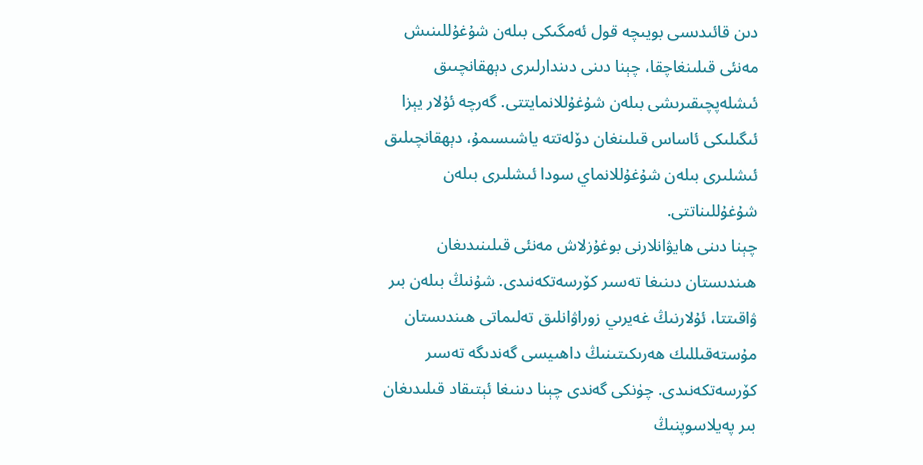دىن قائىدىسى بويىچە قول ئەمگىكى بىلەن شۇغۇللىنىش مەنئى قىلىنغاچقا، چېنا دىنى دىندارلىرى دېھقانچىىق ئىشلەپچىقىرىشى بىلەن شۇغۇللانمايتتى. گەرچە ئۇلار يېزا ئىگىلىكى ئاساس قىلىنغان دۆلەتتە ياشىسىمۇ، دېھقانچىلىق ئىشلىرى بىلەن شۇغۇللانماي سودا ئىشلىرى بىلەن شۇغۇللىناتتى.
چېنا دىنى ھايۋانلارنى بوغۇزلاش مەنئى قىلىنىدىغان ھىندىستان دىنىغا تەسىر كۆرسەتكەنىدى. شۇنىڭ بىلەن بىر ۋاقىتتا، ئۇلارنىڭ غەيرىي زوراۋانلىق تەلىماتى ھىندىستان مۇستەقىللىك ھەرىكىتىنىڭ داھىيسى گەندىگە تەسىر كۆرسەتكەنىدى. چۈنكى گەندى چېنا دىنىغا ئېتىقاد قىلىدىغان بىر پەيلاسوپنىڭ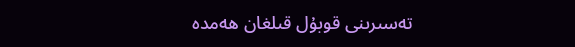تەسىرىنى قوبۇل قىلغان ھەمدە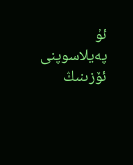ئۇ پەيلاسوپنى ئۆزىنىڭ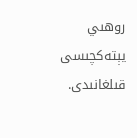روھىي يېتەكچىسى قىلغانىدى.